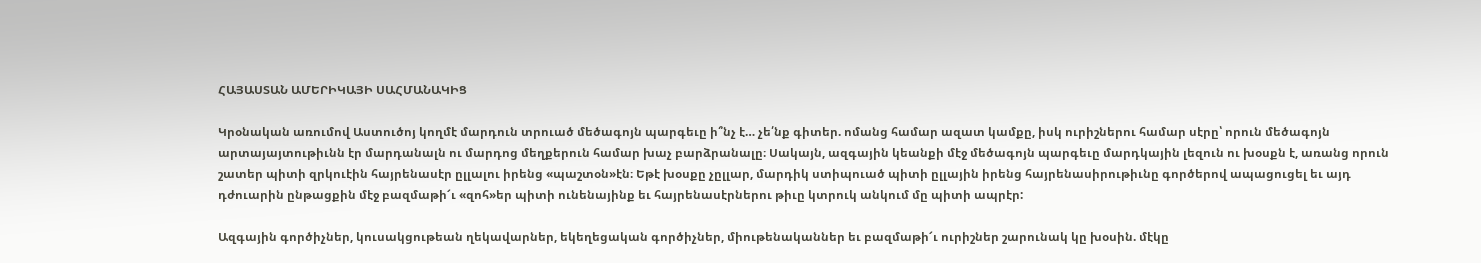ՀԱՅԱՍՏԱՆ ԱՄԵՐԻԿԱՅԻ ՍԱՀՄԱՆԱԿԻՑ

Կրօնական առումով Աստուծոյ կողմէ մարդուն տրուած մեծագոյն պարգեւը ի՞նչ է… չե՛նք գիտեր. ոմանց համար ազատ կամքը, իսկ ուրիշներու համար սէրը՝ որուն մեծագոյն արտայայտութիւնն էր մարդանալն ու մարդոց մեղքերուն համար խաչ բարձրանալը։ Սակայն, ազգային կեանքի մէջ մեծագոյն պարգեւը մարդկային լեզուն ու խօսքն է, առանց որուն շատեր պիտի զրկուէին հայրենասէր ըլլալու իրենց «պաշտօն»էն։ Եթէ խօսքը չըլլար, մարդիկ ստիպուած պիտի ըլլային իրենց հայրենասիրութիւնը գործերով ապացուցել եւ այդ դժուարին ընթացքին մէջ բազմաթի՜ւ «զոհ»եր պիտի ունենայինք եւ հայրենասէրներու թիւը կտրուկ անկում մը պիտի ապրէր:

Ազգային գործիչներ, կուսակցութեան ղեկավարներ, եկեղեցական գործիչներ, միութենականներ եւ բազմաթի՜ւ ուրիշներ շարունակ կը խօսին. մէկը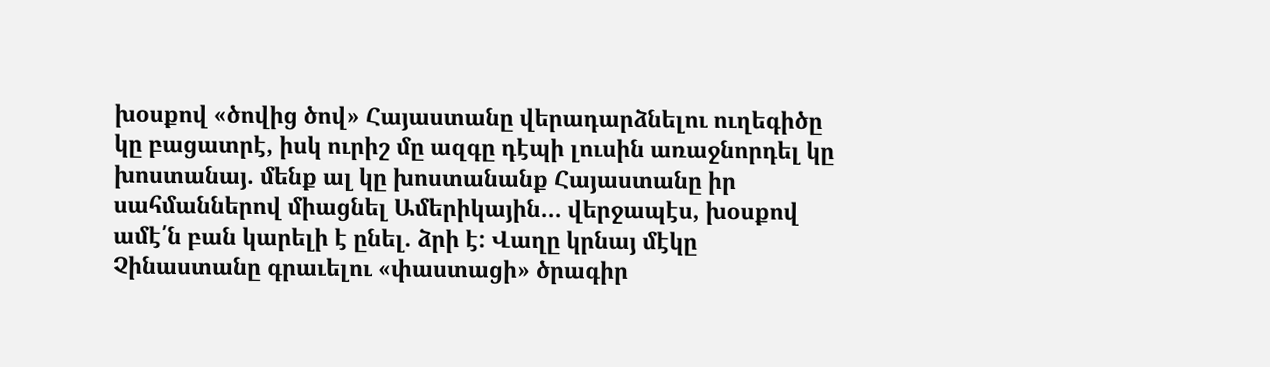խօսքով «ծովից ծով» Հայաստանը վերադարձնելու ուղեգիծը կը բացատրէ, իսկ ուրիշ մը ազգը դէպի լուսին առաջնորդել կը խոստանայ. մենք ալ կը խոստանանք Հայաստանը իր սահմաններով միացնել Ամերիկային… վերջապէս, խօսքով ամէ՛ն բան կարելի է ընել. ձրի է: Վաղը կրնայ մէկը Չինաստանը գրաւելու «փաստացի» ծրագիր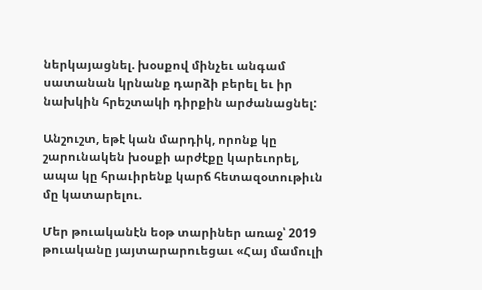ներկայացնել. խօսքով մինչեւ անգամ սատանան կրնանք դարձի բերել եւ իր նախկին հրեշտակի դիրքին արժանացնել:

Անշուշտ, եթէ կան մարդիկ, որոնք կը շարունակեն խօսքի արժէքը կարեւորել, ապա կը հրաւիրենք կարճ հետազօտութիւն մը կատարելու.

Մեր թուականէն եօթ տարիներ առաջ՝ 2019 թուականը յայտարարուեցաւ «Հայ մամուլի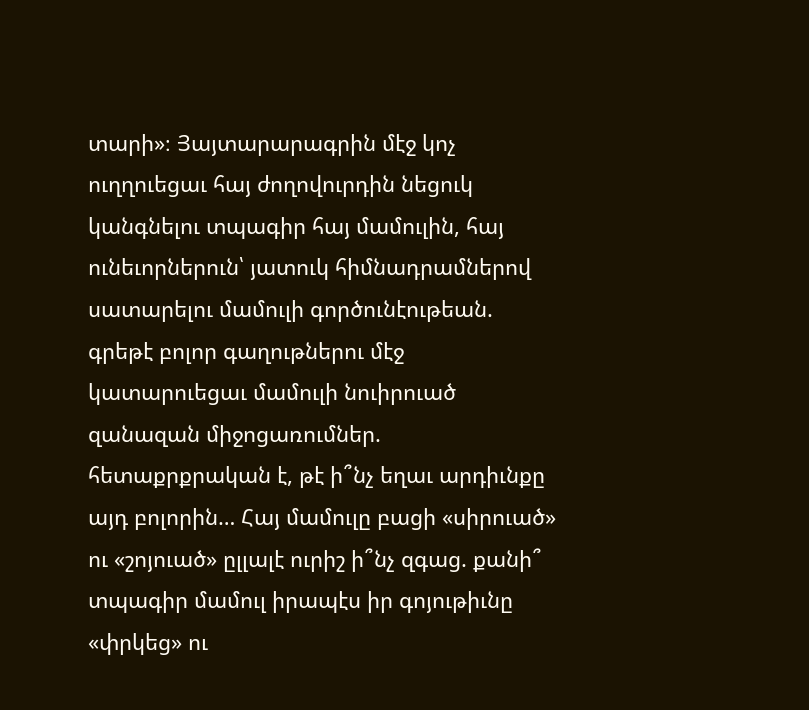տարի»։ Յայտարարագրին մէջ կոչ ուղղուեցաւ հայ ժողովուրդին նեցուկ կանգնելու տպագիր հայ մամուլին, հայ ունեւորներուն՝ յատուկ հիմնադրամներով սատարելու մամուլի գործունէութեան. գրեթէ բոլոր գաղութներու մէջ կատարուեցաւ մամուլի նուիրուած զանազան միջոցառումներ. հետաքրքրական է, թէ ի՞նչ եղաւ արդիւնքը այդ բոլորին… Հայ մամուլը բացի «սիրուած» ու «շոյուած» ըլլալէ ուրիշ ի՞նչ զգաց. քանի՞ տպագիր մամուլ իրապէս իր գոյութիւնը «փրկեց» ու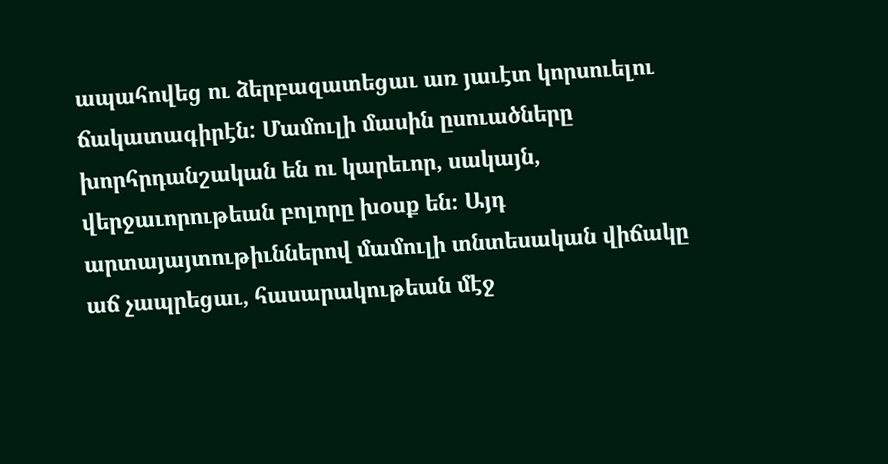ապահովեց ու ձերբազատեցաւ առ յաւէտ կորսուելու ճակատագիրէն: Մամուլի մասին ըսուածները խորհրդանշական են ու կարեւոր, սակայն, վերջաւորութեան բոլորը խօսք են։ Այդ արտայայտութիւններով մամուլի տնտեսական վիճակը աճ չապրեցաւ, հասարակութեան մէջ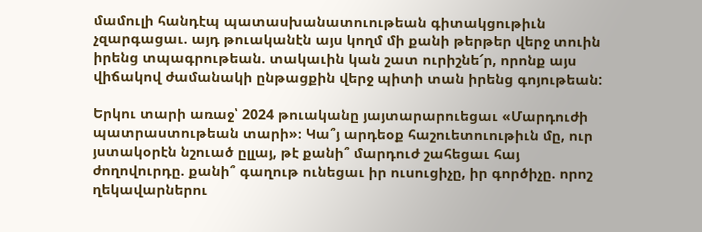մամուլի հանդէպ պատասխանատուութեան գիտակցութիւն չզարգացաւ. այդ թուականէն այս կողմ մի քանի թերթեր վերջ տուին իրենց տպագրութեան. տակաւին կան շատ ուրիշնե՜ր, որոնք այս վիճակով ժամանակի ընթացքին վերջ պիտի տան իրենց գոյութեան:

Երկու տարի առաջ՝ 2024 թուականը յայտարարուեցաւ «Մարդուժի պատրաստութեան տարի»։ Կա՞յ արդեօք հաշուետուութիւն մը, ուր յստակօրէն նշուած ըլլայ, թէ քանի՞ մարդուժ շահեցաւ հայ ժողովուրդը. քանի՞ գաղութ ունեցաւ իր ուսուցիչը, իր գործիչը. որոշ ղեկավարներու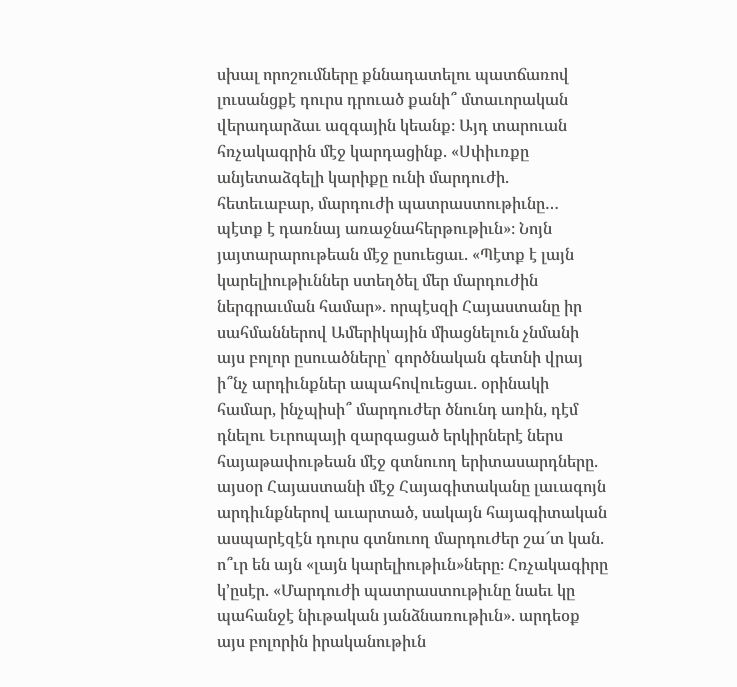սխալ որոշումները քննադատելու պատճառով լուսանցքէ դուրս դրուած քանի՞ մտաւորական վերադարձաւ ազգային կեանք։ Այդ տարուան հռչակագրին մէջ կարդացինք. «Սփիւռքը անյետաձգելի կարիքը ունի մարդուժի. հետեւաբար, մարդուժի պատրաստութիւնը… պէտք է դառնայ առաջնահերթութիւն»։ Նոյն յայտարարութեան մէջ ըսուեցաւ. «Պէտք է լայն կարելիութիւններ ստեղծել մեր մարդուժին ներգրաւման համար». որպէսզի Հայաստանը իր սահմաններով Ամերիկային միացնելուն չնմանի այս բոլոր ըսուածները՝ գործնական գետնի վրայ ի՞նչ արդիւնքներ ապահովուեցաւ. օրինակի համար, ինչպիսի՞ մարդուժեր ծնունդ առին, դէմ դնելու Եւրոպայի զարգացած երկիրներէ ներս հայաթափութեան մէջ գտնուող երիտասարդները. այսօր Հայաստանի մէջ Հայագիտականը լաւագոյն արդիւնքներով աւարտած, սակայն հայագիտական ասպարէզէն դուրս գտնուող մարդուժեր շա՜տ կան. ո՞ւր են այն «լայն կարելիութիւն»ները։ Հռչակագիրը կ՚ըսէր. «Մարդուժի պատրաստութիւնը նաեւ կը պահանջէ նիւթական յանձնառութիւն». արդեօք այս բոլորին իրականութիւն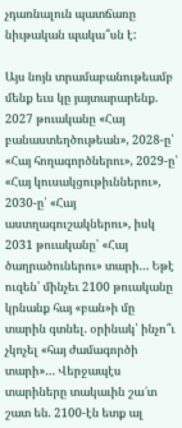չդառնալուն պատճառը նիւթական պակա՞սն է:

Այս նոյն տրամաբանութեամբ մենք եւս կը յայտարարենք. 2027 թուականը «Հայ բանաստեղծութեան», 2028-ը՝ «Հայ հողագործներու», 2029-ը՝ «Հայ կուսակցութիւններու», 2030-ը՝ «Հայ աստղագուշակներու», իսկ 2031 թուականը՝ «Հայ ծաղրածուներու» տարի… Եթէ ուզեն՝ մինչեւ 2100 թուականը կրնանք հայ «բան»ի մը տարին գտնել. օրինակ՝ ինչո՞ւ չկոչել «հայ ժամագործի տարի»… Վերջապէս տարիները տակաւին շա՜տ շատ են. 2100-էն ետք ալ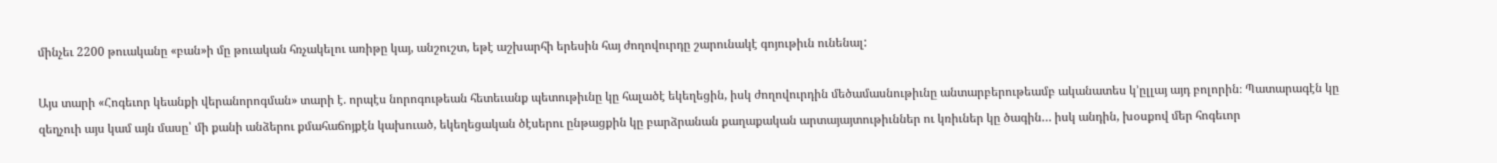մինչեւ 2200 թուականը «բան»ի մը թուական հռչակելու առիթը կայ, անշուշտ, եթէ աշխարհի երեսին հայ ժողովուրդը շարունակէ գոյութիւն ունենալ:

Այս տարի «Հոգեւոր կեանքի վերանորոգման» տարի է. որպէս նորոգութեան հետեւանք պետութիւնը կը հալածէ եկեղեցին, իսկ ժողովուրդին մեծամասնութիւնը անտարբերութեամբ ականատես կ՚ըլլայ այդ բոլորին։ Պատարագէն կը զեղչուի այս կամ այն մասը՝ մի քանի անձերու քմահաճոյքէն կախուած, եկեղեցական ծէսերու ընթացքին կը բարձրանան քաղաքական արտայայտութիւններ ու կռիւներ կը ծագին… իսկ անդին, խօսքով մեր հոգեւոր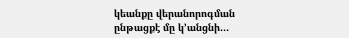կեանքը վերանորոգման ընթացքէ մը կ՚անցնի…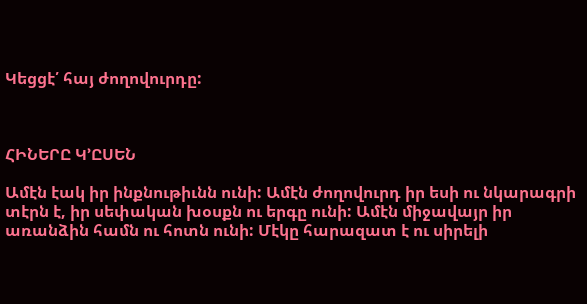Կեցցէ՛ հայ ժողովուրդը:



ՀԻՆԵՐԸ Կ՚ԸՍԵՆ

Ամէն էակ իր ինքնութիւնն ունի: Ամէն ժողովուրդ իր եսի ու նկարագրի տէրն է, իր սեփական խօսքն ու երգը ունի: Ամէն միջավայր իր առանձին համն ու հոտն ունի: Մէկը հարազատ է ու սիրելի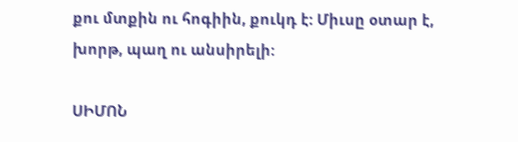քու մտքին ու հոգիին, քուկդ է: Միւսը օտար է, խորթ, պաղ ու անսիրելի:

ՍԻՄՈՆ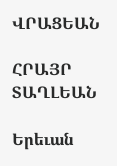ՎՐԱՑԵԱՆ

ՀՐԱՅՐ ՏԱՂԼԵԱՆ

Երեւան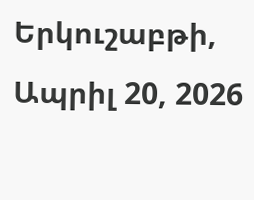Երկուշաբթի, Ապրիլ 20, 2026